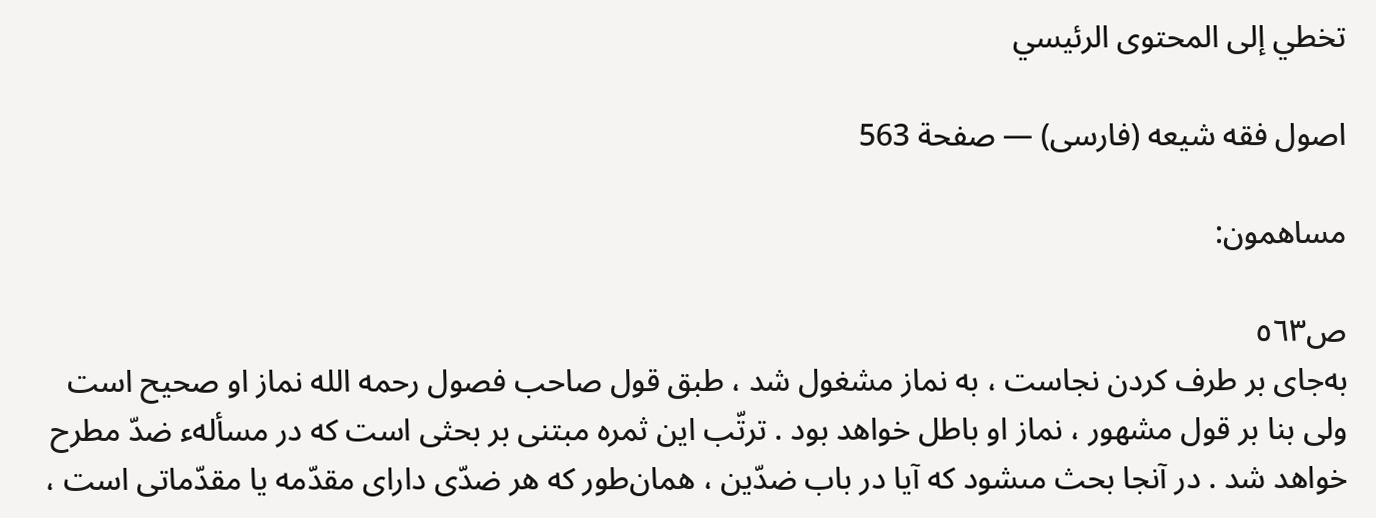تخطي إلى المحتوى الرئيسي

اصول فقه شيعه (فارسى) — صفحة 563

مساهمون:

ص٥٦٣
به‌جاى بر طرف كردن نجاست ، به نماز مشغول شد ، طبق قول صاحب فصول رحمه الله نماز او صحيح است ولى بنا بر قول مشهور ، نماز او باطل خواهد بود . ترتّب اين ثمره مبتنى بر بحثى است كه در مسألهء ضدّ مطرح خواهد شد . در آنجا بحث مىشود كه آيا در باب ضدّين ، همان‌طور كه هر ضدّى داراى مقدّمه يا مقدّماتى است ،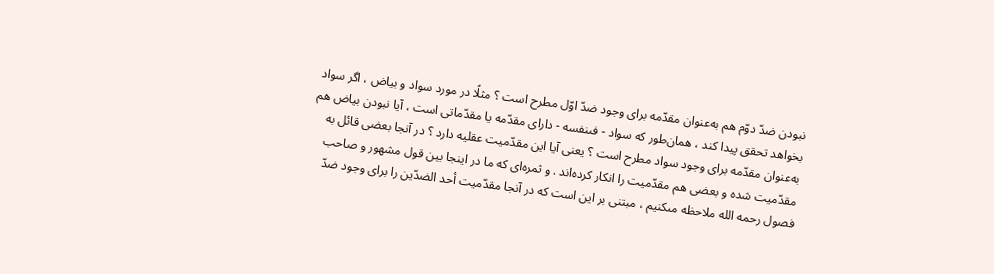نبودن ضدّ دوّم هم به‌عنوان مقدّمه براى وجود ضدّ اوّل مطرح است ؟ مثلًا در مورد سواد و بياض ، اگر سواد بخواهد تحقق پيدا كند ، همان‌طور كه سواد - فىنفسه - داراى مقدّمه يا مقدّماتى است ، آيا نبودن بياض هم به‌عنوان مقدّمه براى وجود سواد مطرح است ؟ يعنى آيا اين مقدّميت عقليه دارد ؟ در آنجا بعضى قائل به مقدّميت شده و بعضى هم مقدّميت را انكار كرده‌اند . و ثمره‌اى كه ما در اينجا بين قول مشهور و صاحب فصول رحمه الله ملاحظه مىكنيم ، مبتنى بر اين است كه در آنجا مقدّميت أحد الضدّين را براى وجود ضدّ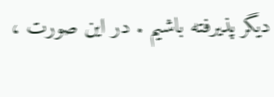ديگر پذيرفته باشيم . در اين صورت ،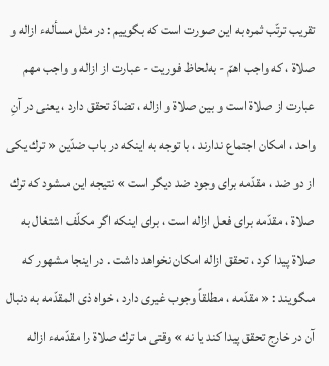تقريب ترتّب ثمره به اين صورت است كه بگوييم : در مثل مسألهء ازاله و صلاة ، كه واجب اهمّ - به‌لحاظ فوريت - عبارت از ازاله و واجب مهم عبارت از صلاة است و بين صلاة و ازاله ، تضادّ تحقق دارد ، يعنى در آنِ واحد ، امكان اجتماع ندارند ، با توجه به اينكه در باب ضدّين « ترك يكى از دو ضد ، مقدّمه براى وجود ضد ديگر است » نتيجه اين مىشود كه ترك صلاة ، مقدّمه براى فعل ازاله است ، براى اينكه اگر مكلّف اشتغال به صلاة پيدا كرد ، تحقق ازاله امكان نخواهد داشت . در اينجا مشهور كه مىگويند : « مقدّمه ، مطلقاً وجوب غيرى دارد ، خواه ذى المقدّمه به دنبال آن در خارج تحقق پيدا كند يا نه » وقتى ما ترك صلاة را مقدّمهء ازاله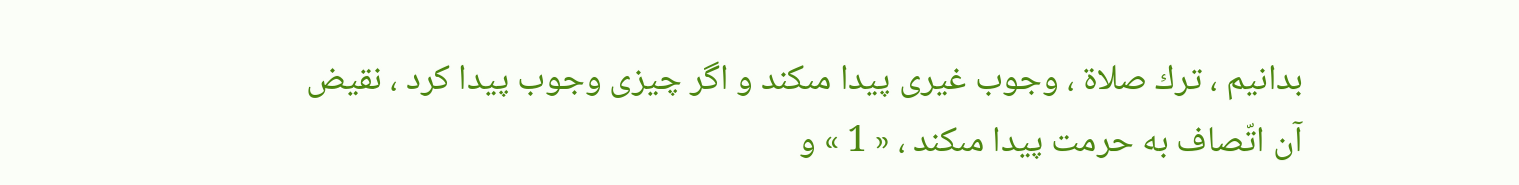بدانيم ، ترك صلاة ، وجوب غيرى پيدا مىكند و اگر چيزى وجوب پيدا كرد ، نقيض آن اتّصاف به حرمت پيدا مىكند ، « 1 » و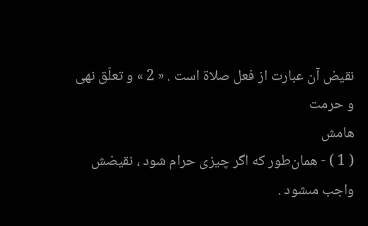نقيض آن عبارت از فعل صلاة است . « 2 » و تعلّق نهى و حرمت
هامش
( 1 ) - همان‌طور كه اگر چيزى حرام شود ، نقيضش واجب مىشود .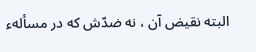البته نقيض آن ، نه ضدّش كه در مسألهء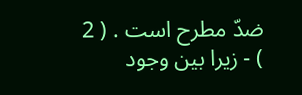ضدّ مطرح است . ( 2 ) - زيرا بين وجود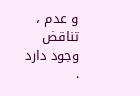و عدم ، تناقض وجود دارد .